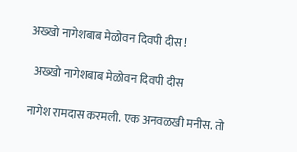अख्खो नागेशबाब मेळोवन दिवपी दीस !

  अख्खो नागेशबाब मेळोवन दिवपी दीस

नागेश रामदास करमली. एक अनवळखी मनीस. तो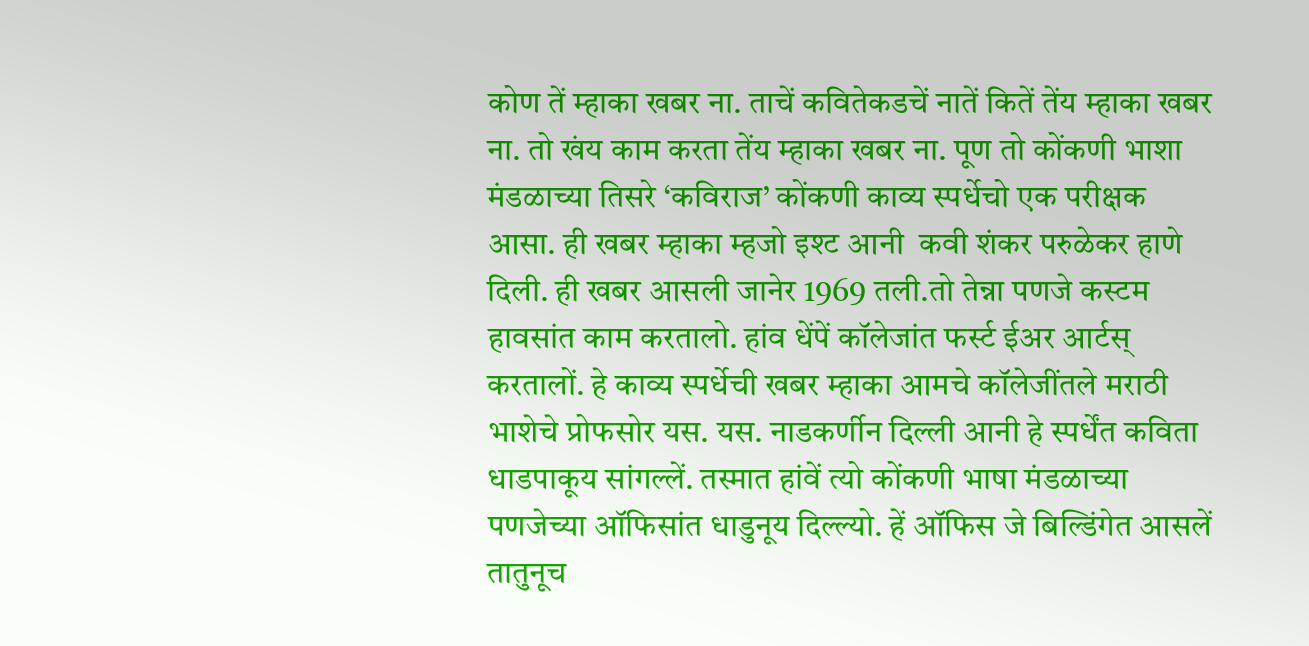कोण तें म्हाका खबर ना. ताचें कवितेकडचें नातें कितें तेंय म्हाका खबर ना. तो खंय काम करता तेंय म्हाका खबर ना. पूण तो कोंकणी भाशा मंडळाच्या तिसरे ‘कविराज’ कोंकणी काव्य स्पर्धेचो एक परीक्षक आसा. ही खबर म्हाका म्हजो इश्ट आनी  कवी शंकर परुळेकर हाणे दिली. ही खबर आसली जानेर 1969 तली.तो तेन्ना पणजे कस्टम हावसांत काम करतालो. हांव धेंपें कॉलेजांत फर्स्ट ईअर आर्टस् करतालों. हे काव्य स्पर्धेची खबर म्हाका आमचे कॉलेजींतले मराठी भाशेचे प्रोफसोर यस. यस. नाडकर्णीन दिल्ली आनी हे स्पर्धेंत कविता धाडपाकूय सांगल्लें. तस्मात हांवें त्यो कोंकणी भाषा मंडळाच्या पणजेच्या ऑफिसांत धाडुनूय दिल्ल्यो. हें ऑफिस जे बिल्डिंगेत आसलें तातुनूच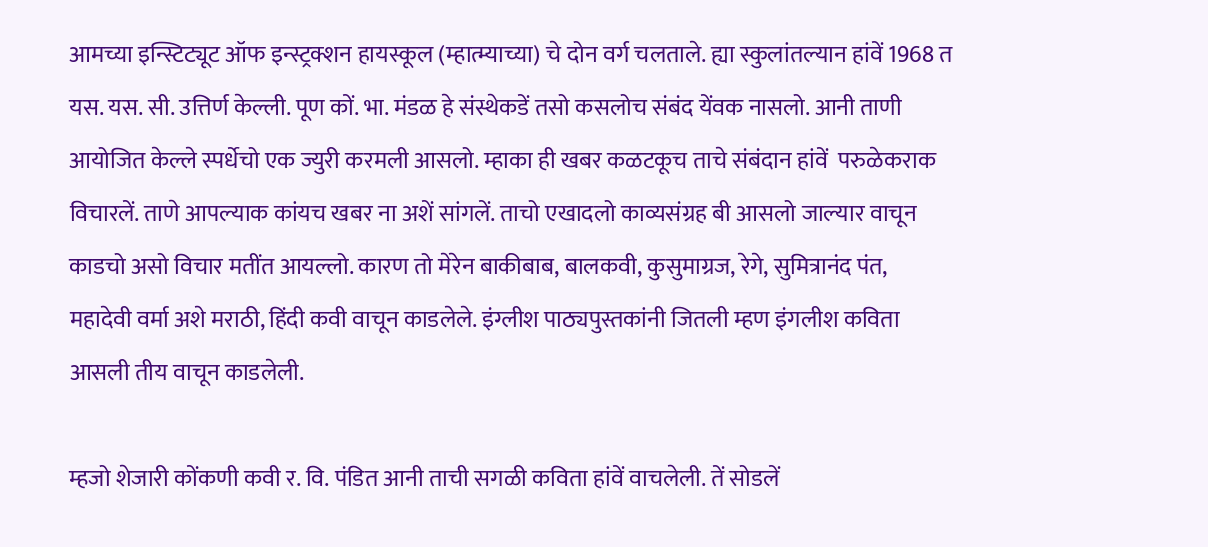आमच्या इन्स्टिट्यूट ऑफ इन्स्ट्रक्शन हायस्कूल (म्हात्म्याच्या) चे दोन वर्ग चलताले. ह्या स्कुलांतल्यान हांवें 1968 त यस. यस. सी. उत्तिर्ण केल्ली. पूण कों. भा. मंडळ हे संस्थेकडें तसो कसलोच संबंद येंवक नासलो. आनी ताणी आयोजित केल्ले स्पर्धेचो एक ज्युरी करमली आसलो. म्हाका ही खबर कळटकूच ताचे संबंदान हांवें  परुळेकराक विचारलें. ताणे आपल्याक कांयच खबर ना अशें सांगलें. ताचो एखादलो काव्यसंग्रह बी आसलो जाल्यार वाचून काडचो असो विचार मतींत आयल्लो. कारण तो मेरेन बाकीबाब, बालकवी, कुसुमाग्रज, रेगे, सुमित्रानंद पंत, महादेवी वर्मा अशे मराठी, हिंदी कवी वाचून काडलेले. इंग्लीश पाठ्यपुस्तकांनी जितली म्हण इंगलीश कविता  आसली तीय वाचून काडलेली.

म्हजो शेजारी कोंकणी कवी र. वि. पंडित आनी ताची सगळी कविता हांवें वाचलेली. तें सोडलें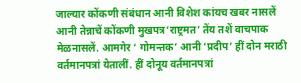जाल्यार कोंकणी संबंधान आनी विशेश कांयच खबर नासलें आनी तेन्नाचें कोंकणी मुखपत्र‘राष्ट्रमत’ तेंय तशें वाचपाक मेळनासलें. आमगेर ‘ गोमन्तक’ आनी ‘प्रदीप’ हीं दोन मराठी वर्तमानपत्रां येतालीं. हीं दोनूय वर्तमानपत्रां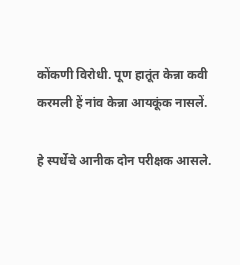कोंकणी विरोधी. पूण हातूंत केन्ना कवी करमली हें नांव केन्ना आयकूंक नासलें.

हे स्पर्धेचे आनीक दोन परीक्षक आसले.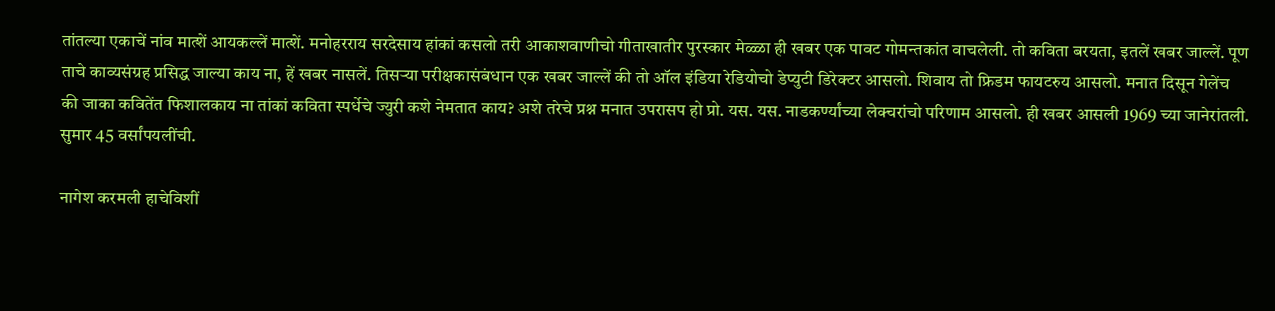तांतल्या एकाचें नांव मात्शें आयकल्लें मात्शें. मनोहरराय सरदेसाय हांकां कसलो तरी आकाशवाणीचो गीताखातीर पुरस्कार मेळ्ळा ही खबर एक पावट गोमन्तकांत वाचलेली. तो कविता बरयता, इतलें खबर जाल्लें. पूण ताचे काव्यसंग्रह प्रसिद्ध जाल्या काय ना, हें खबर नासलें. तिसऱ्या परीक्षकासंबंधान एक खबर जाल्लें की तो ऑल इंडिया रेडियोचो डेप्युटी डिरेक्टर आसलो. शिवाय तो फ्रिडम फायटरुय आसलो. मनात दिसून गेलेंच की जाका कवितेंत फिशालकाय ना तांकां कविता स्पर्धेचे ज्युरी कशे नेमतात काय? अशे तरेचे प्रश्न मनात उपरासप हो प्रो. यस. यस. नाडकर्ण्यांच्या लेक्चरांचो परिणाम आसलो. ही खबर आसली 1969 च्या जानेरांतली. सुमार 45 वर्सांपयलींची.

नागेश करमली हाचेविशीं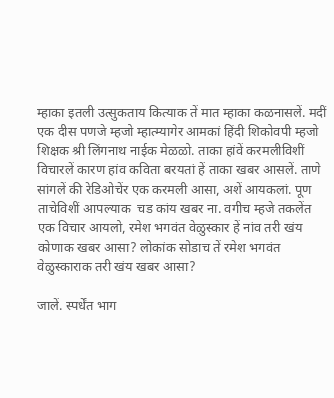म्हाका इतली उत्सुकताय कित्याक तें मात म्हाका कळनासलें. मदीं एक दीस पणजे म्हजो म्हात्म्यागेर आमकां हिंदी शिकोवपी म्हजो शिक्षक श्री लिंगनाथ नाईक मेळळो. ताका हांवें करमलीविशीं विचारलें कारण हांव कविता बरयतां हें ताका खबर आसलें. ताणे सांगलें की रेडिओचेंर एक करमली आसा, अशें आयकलां. पूण ताचेविशीं आपल्याक  चड कांय खबर ना. वगीच म्हजे तकलेंत एक विचार आयलो, रमेश भगवंत वेळुस्कार हें नांव तरी खंय कोणाक खबर आसा? लोकांक सोडाच तें रमेश भगवंत वेळुस्काराक तरी खंय खबर आसा?

जालें. स्पर्धेंत भाग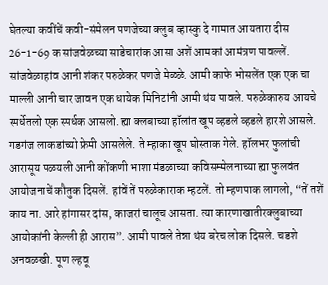घेतल्या कवींचें कवी-संमेलन पणजेच्या क्लुब व्हास्कु दे गामात आयतारा दीस 26-1-69 क सांजवेळच्या साडेचारांक आसा अशें आमकां आमंत्रण पावल्लें. सांजवेळाहांव आनी शंकर परुळेकर पणजे मेळ्ळे. आमी काफे भोसलेंत एक एक चा माल्ली आनी चार जावन एक धायेक मिनिटांनी आमी थंय पावले. परुळेकारुय आयचे स्पर्धेतलो एक स्पर्धक आसलो.ह्या क्लबाच्या हॉलांत खूप व्हडले व्हडले हारशे आसले. गडगंज लाकडांच्यो फ्रेमी आसलेले. ते म्हाका खूप घोस्ताक गेले. हॉलभर फुलांची आरासूय पळयली आनी कोंकणी भाशा मंडळाच्या कविसम्मेलनाच्या ह्या फुलवंत आयोजनाचें कौतुक दिसलें. हांवें तें परुळेकाराक म्हटलें. तो म्हणपाक लागलो, “तें तशें काय ना. आरे हांगासर दांस, काजरां चालूच आसता. त्या कारणाखातीरक्लुबाच्या आयोकांनी केल्ली ही आरास”. आमी पावले तेन्ना थंय बरेच लोक दिसले. चडशे अनवळखी. पूण ल्हवू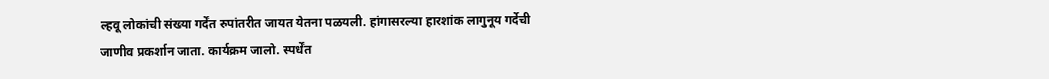ल्हवू लोकांची संख्या गर्देंत रुपांतरीत जायत येतना पळयली. हांगासरल्या हारशांक लागुनूय गर्देची जाणीव प्रकर्शान जाता. कार्यक्रम जालो. स्पर्धेंत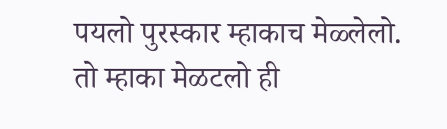पयलो पुरस्कार म्हाकाच मेळ्लेलो. तो म्हाका मेळटलो ही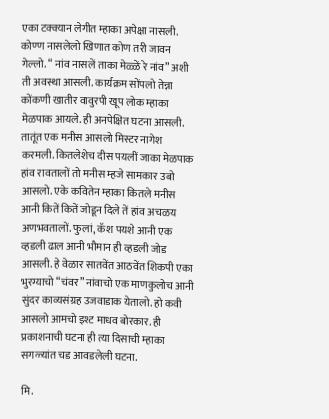एका टक्क्यान लेगीत म्हाका अपेक्षा नासली. कोण्ण नासलेलो खिणात कोण तरी जावन गेल्लो. “ नांव नासलें ताका मेळ्ळें रे नांव” अशी ती अवस्था आसली. कार्यक्रम सोंपलो तेन्ना कोंकणी खातीर वावुरपी खूप लोक म्हाका मेळपाक आयले. ही अनपेक्षित घटना आसली. तातूंत एक मनीस आसलो मिस्टर नागेश करमली. कितलेशेच दीस पयलीं जाका मेळपाक हांव रावतालों तो मनीस म्हजे सामकार उबो आसलो. एके कवितेन म्हाका कितले मनीस आनी कितें कितें जोडून दिले तें हांव अचळय अणभवतालों. फुलां, कॅश पयशे आनी एक व्हडली ढाल आनी भौमान ही व्हडली जोड आसली. हे वेळार सातवेंत आठवेंत शिकपी एका भुरग्याचो “चंवर” नांवाचो एक माणकुलोच आनी सुंदर काव्यसंग्रह उजवाडाक येतालो. हो कवी आसलो आमचो इश्ट माधव बोरकार. ही प्रकाशनाची घटना ही त्या दिसाची म्हाका सगळ्यांत चड आवडलेली घटना.

मि.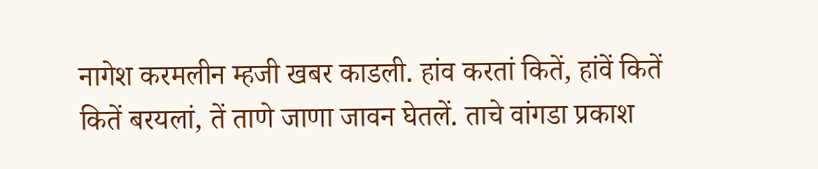नागेश करमलीन म्हजी खबर काडली. हांव करतां कितें, हांवें कितें कितें बरयलां, तें ताणे जाणा जावन घेतलें. ताचे वांगडा प्रकाश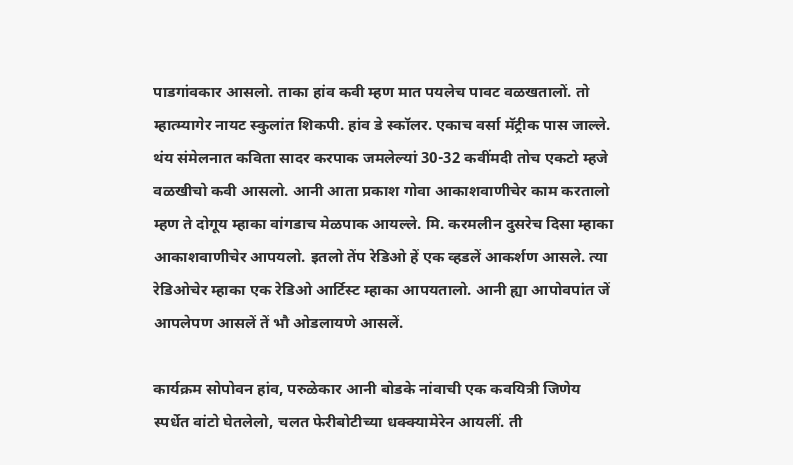पाडगांवकार आसलो. ताका हांव कवी म्हण मात पयलेच पावट वळखतालों. तो म्हात्म्यागेर नायट स्कुलांत शिकपी. हांव डे स्कॉलर. एकाच वर्सा मॅट्रीक पास जाल्ले.  थंय संमेलनात कविता सादर करपाक जमलेल्यां 30-32 कवींमदी तोच एकटो म्हजे वळखीचो कवी आसलो. आनी आता प्रकाश गोवा आकाशवाणीचेर काम करतालो म्हण ते दोगूय म्हाका वांगडाच मेळपाक आयल्ले. मि. करमलीन दुसरेच दिसा म्हाका आकाशवाणीचेर आपयलो. इतलो तेंप रेडिओ हें एक व्हडलें आकर्शण आसले. त्या रेडिओचेर म्हाका एक रेडिओ आर्टिस्ट म्हाका आपयतालो. आनी ह्या आपोवपांत जें आपलेपण आसलें तें भौ ओडलायणे आसलें.

कार्यक्रम सोपोवन हांव, परुळेकार आनी बोडके नांवाची एक कवयित्री जिणेय स्पर्धेत वांटो घेतलेलो, चलत फेरीबोटीच्या धक्क्यामेरेन आयलीं. ती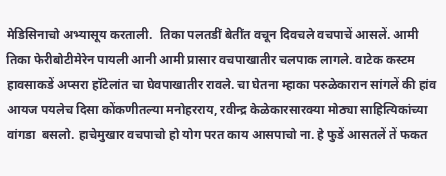मेडिसिनाचो अभ्यासूय करताली.  तिका पलतडीं बेतींत वचून दिवचले वचपाचें आसलें. आमी तिका फेरीबोटीमेरेन पायली आनी आमी प्रासार वचपाखातीर चलपाक लागले. वाटेक कस्टम हावसाकडें अप्सरा हॉटेलांत चा घेवपाखातीर रावले. चा घेतना म्हाका परुळेकारान सांगलें की हांव आयज पयलेच दिसा कोंकणीतल्या मनोहरराय, रवीन्द्र केळेकारसारक्या मोठ्या साहित्यिकांच्या वांगडा  बसलो. हाचेमुखार वचपाचो हो योग परत काय आसपाचो ना. हे फुडें आसतलें तें फकत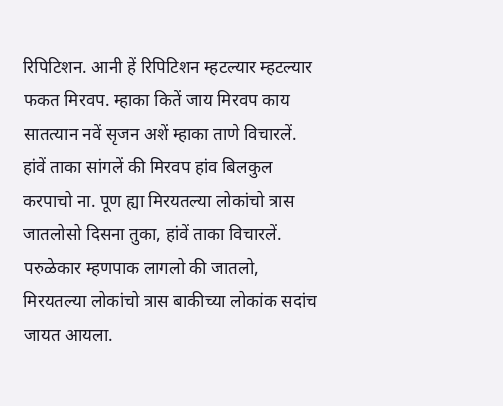रिपिटिशन. आनी हें रिपिटिशन म्हटल्यार म्हटल्यार फकत मिरवप. म्हाका कितें जाय मिरवप काय सातत्यान नवें सृजन अशें म्हाका ताणे विचारलें. हांवें ताका सांगलें की मिरवप हांव बिलकुल करपाचो ना. पूण ह्या मिरयतल्या लोकांचो त्रास जातलोसो दिसना तुका, हांवें ताका विचारलें. परुळेकार म्हणपाक लागलो की जातलो, मिरयतल्या लोकांचो त्रास बाकीच्या लोकांक सदांच जायत आयला.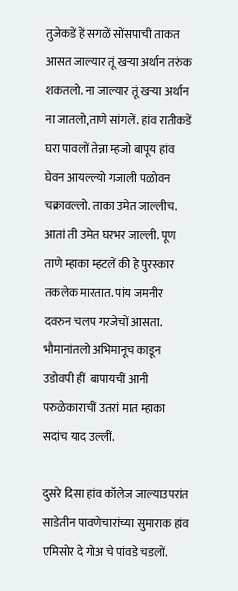तुजेकडें हें सगळें सोंसपाची ताकत आसत जाल्यार तूं खऱ्या अर्थान तरुंक शकतलो. ना जाल्यार तूं खऱ्या अर्थान ना जातलो,ताणे सांगलें. हांव रातीकडें घरा पावलों तेन्ना म्हजो बापूय हांव घेवन आयल्ल्यो गजाली पळोवन चक्रावल्लो. ताका उमेत जाल्लीच. आतां ती उमेत घरभर जाल्ली. पूण ताणे म्हाका म्हटलें की हे पुरस्कार तकलेक मारतात. पांय जमनीर दवरुन चलप गरजेचों आसता. भौमानांतलो अभिमानूच काडून उडोवपी हीं  बापायचीं आनी परुळेकाराचीं उतरां मात म्हाका सदांच याद उल्लीं.

दुसरे दिसा हांव कॉलेज जाल्याउपरांत साडेतीन पावणेचारांच्या सुमाराक हांव एमिसोर दे गोअ चे पांवडे चडलों.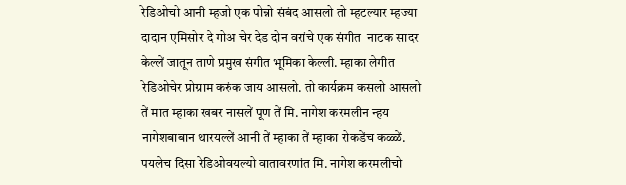रेडिओचो आनी म्हजो एक पोन्नो संबंद आसलो तो म्हटल्यार म्हज्या दादान एमिसोर दे गोअ चेर देड दोन वरांचे एक संगीत  नाटक सादर केल्लें जातून ताणे प्रमुख संगीत भूमिका केल्ली. म्हाका लेगीत रेडिओचेर प्रोग्राम करुंक जाय आसलो. तो कार्यक्रम कसलो आसलो तें मात म्हाका खबर नासलें पूण तें मि. नागेश करमलीन न्हय नागेशबाबान थारयल्लें आनी तें म्हाका तें म्हाका रोकडेंच कळ्ळें. पयलेच दिसा रेडिओवयल्यो वातावरणांत मि. नागेश करमलीचो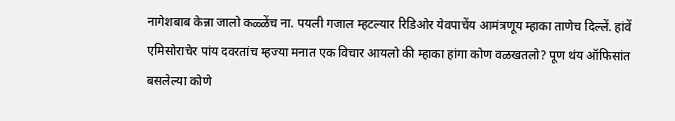नागेशबाब केन्ना जालो कळ्ळेंच ना. पयली गजाल म्हटल्यार रिडिओर येवपाचेंय आमंत्रणूय म्हाका ताणेच दिल्लें. हांवें एमिसोराचेर पांय दवरतांच म्हज्या मनात एक विचार आयलो की म्हाका हांगा कोण वळखतलो? पूण थंय ऑफिसांत बसलेल्या कोणे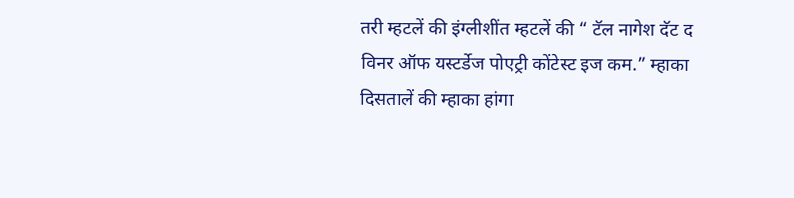तरी म्हटलें की इंग्लीशींत म्हटलें की “ टॅल नागेश दॅट द विनर ऑफ यस्टर्डेज पोएट्री कोंटेस्ट इज कम.” म्हाका दिसतालें की म्हाका हांगा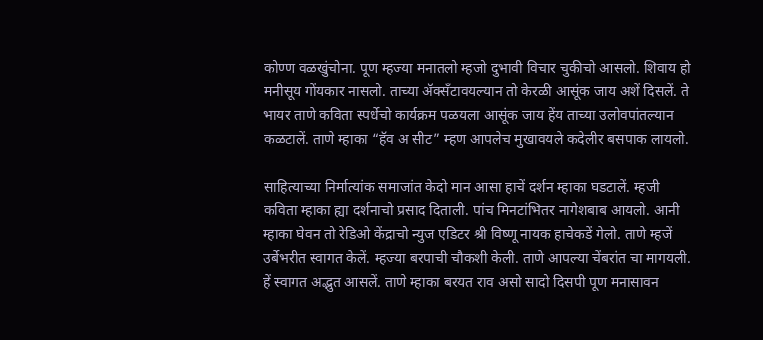कोण्ण वळखुंचोना. पूण म्हज्या मनातलो म्हजो दुभावी विचार चुकीचो आसलो. शिवाय हो मनीसूय गोंयकार नासलो. ताच्या ॲक्सँटावयल्यान तो केरळी आसूंक जाय अशें दिसलें. ते भायर ताणे कविता स्पर्धेचो कार्यक्रम पळयला आसूंक जाय हेंय ताच्या उलोवपांतल्यान कळटालें. ताणे म्हाका “हॅव अ सीट” म्हण आपलेच मुखावयले कदेलीर बसपाक लायलो.

साहित्याच्या निर्मात्यांक समाजांत केदो मान आसा हाचें दर्शन म्हाका घडटालें. म्हजी कविता म्हाका ह्या दर्शनाचो प्रसाद दिताली. पांच मिनटांभितर नागेशबाब आयलो. आनी म्हाका घेवन तो रेडिओ केंद्राचो न्युज एडिटर श्री विष्णू नायक हाचेकडें गेलो. ताणे म्हजें उर्बेभरीत स्वागत केलें. म्हज्या बरपाची चौकशी केली. ताणे आपल्या चेंबरांत चा मागयली. हें स्वागत अद्भुत आसलें. ताणे म्हाका बरयत राव असो सादो दिसपी पूण मनासावन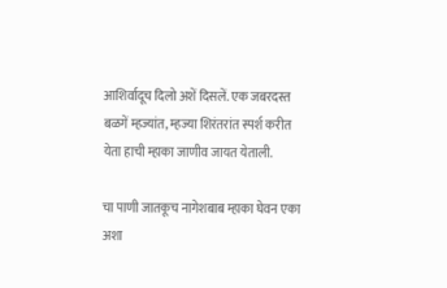आशिर्वादूच दिलो अशें दिसलें. एक जबरदस्त बळगें म्हज्यांत, म्हज्या शिरंतरांत स्पर्श करीत येता हाची म्हाका जाणीव जायत येताली.

चा पाणी जातकूच नागेशबाब म्हाका घेवन एका अशा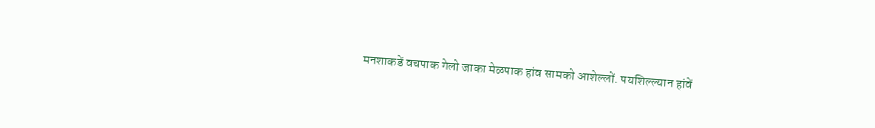मनशाकडें वचपाक गेलो जाका मेळपाक हांव सामको आशेल्लों. पयशिल्ल्यान हांवें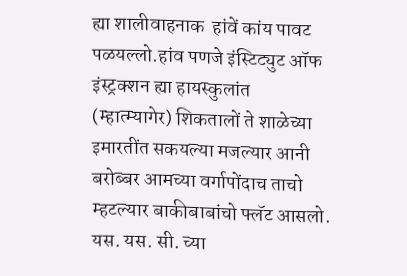ह्या शालीवाहनाक  हांवें कांय पावट पळयल्लो.हांव पणजे इंस्टिट्युट ऑफ इंस्ट्रक्शन ह्या हायस्कुलांत (म्हात्म्यागेर) शिकतालों ते शाळेच्या इमारतींत सकयल्या मजल्यार आनी बरोब्बर आमच्या वर्गापोंदाच ताचो म्हटल्यार बाकीबाबांचो फ्लॅट आसलो. यस. यस. सी. च्या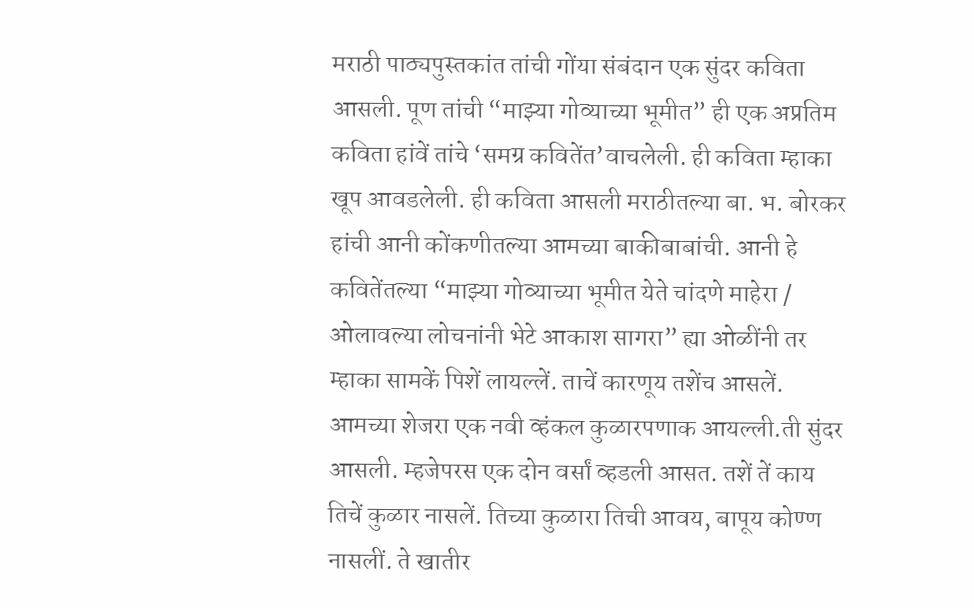मराठी पाठ्यपुस्तकांत तांची गोंया संबंदान एक सुंदर कविता आसली. पूण तांची “माझ्या गोव्याच्या भूमीत” ही एक अप्रतिम कविता हांवें तांचे ‘समग्र कवितेंत’वाचलेली. ही कविता म्हाका खूप आवडलेली. ही कविता आसली मराठीतल्या बा. भ. बोरकर हांची आनी कोंकणीतल्या आमच्या बाकीबाबांची. आनी हे कवितेंतल्या “माझ्या गोव्याच्या भूमीत येते चांदणे माहेरा / ओलावल्या लोचनांनी भेटे आकाश सागरा” ह्या ओळींनी तर म्हाका सामकें पिशें लायल्लें. ताचें कारणूय तशेंच आसलें. आमच्या शेजरा एक नवी व्हंकल कुळारपणाक आयल्ली.ती सुंदर आसली. म्हजेपरस एक दोन वर्सां व्हडली आसत. तशें तें काय तिचें कुळार नासलें. तिच्या कुळारा तिची आवय, बापूय कोण्ण नासलीं. ते खातीर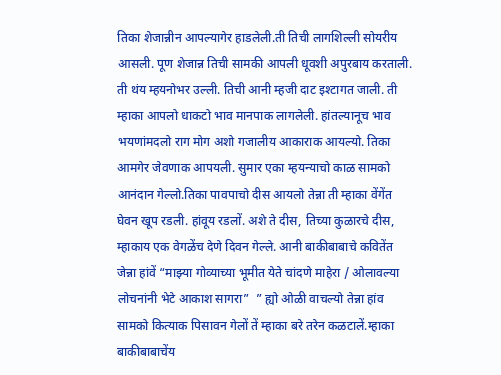तिका शेजान्नीन आपल्यागेर हाडलेली.ती तिची लागशिल्ली सोयरीय आसली. पूण शेजान्न तिची सामकी आपली धूवशी अपुरबाय करताली. ती थंय म्हयनोभर उल्ली. तिची आनी म्हजी दाट इश्टागत जाली. ती म्हाका आपलो धाकटो भाव मानपाक लागलेली. हांतल्यानूच भाव भयणांमदलो राग मोग अशो गजालीय आकाराक आयल्यो. तिका आमगेर जेवणाक आपयली. सुमार एका म्हयन्याचो काळ सामको आनंदान गेल्लो.तिका पावपाचो दीस आयलो तेन्ना ती म्हाका वेंगेंत घेवन खूप रडली. हांवूय रडलों. अशे ते दीस, तिच्या कुळारचे दीस, म्हाकाय एक वेगळेंच देणे दिवन गेल्ले. आनी बाकीबाबाचे कवितेंत जेन्ना हांवें “माझ्या गोव्याच्या भूमीत येते चांदणे माहेरा / ओलावल्या लोचनांनी भेटे आकाश सागरा”  ” ह्यो ओळी वाचल्यो तेन्ना हांव सामको कित्याक पिसावन गेलों तें म्हाका बरे तरेन कळटालें.म्हाका बाकीबाबाचेंय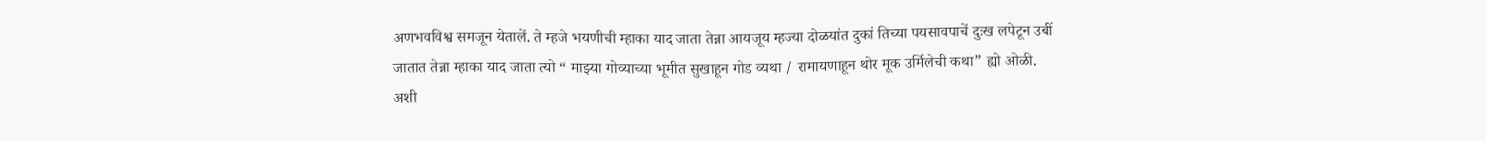अणभवविश्व समजून येतालें. ते म्हजे भयणीची म्हाका याद जाता तेन्ना आयजूय म्हज्या दोळयांत दुकां तिच्या पयसावपाचें दुःख लपेटून उबीं जातात तेन्ना म्हाका याद जाता त्यो “ माझ्या गोव्याच्या भूमीत सुखाहून गोड व्यथा / रामायणाहून थोर मूक उर्मिलेची कथा” ह्यो ओळी. अशी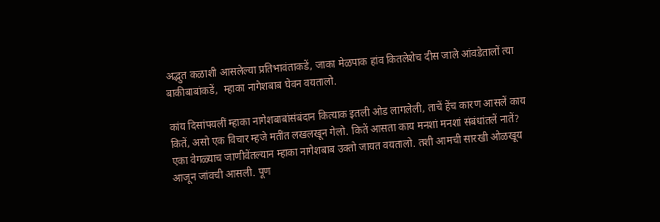अद्भुत कळाशी आसलेल्या प्रतिभावंताकडें, जाका मेळपाक हांव कितलेशेच दीस जाले आंवडेतालों त्या बाकीबाबांकडें,  म्हाका नागेशबाब घेवन वयतालो.

कांय दिसांपयलीं म्हाका नागेशबाबांसंबंदान कित्याक इतली ओड लागलेली, ताचें हेंच कारण आसलें काय कितें, असो एक विचार म्हजे मतींत लखलखून गेलो. कितें आसता काय मनशां मनशां संबंधांतलें नातें? एका वेगळ्याच जाणीवेंतल्यान म्हाका नागेशबाब उक्तो जायत वयतालो. तशी आमची सारखी ओळखूय आजून जांवची आसली. पूण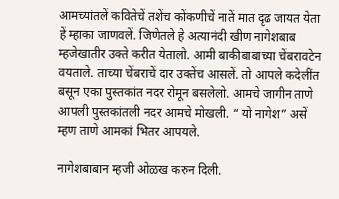आमच्यांतलें कवितेचें तशेंच कोंकणीचें नातें मात दृढ जायत येता हें म्हाका जाणवलें. जिणेतले हे अत्यानंदी खीण नागेशबाब म्हजेखातीर उक्ते करीत येतालो. आमी बाकीबाबाच्या चेंबरावटेन वयताले. ताच्या चेंबराचें दार उक्तेंच आसलें. तो आपले कदेलींत बसून एका पुस्तकांत नदर रोमून बसलेलो. आमचे जागीन ताणे आपली पुस्तकांतली नदर आमचे मोखली. “ यो नागेश” असें म्हण ताणे आमकां भितर आपयले.

नागेशबाबान म्हजी ओळख करुन दिली.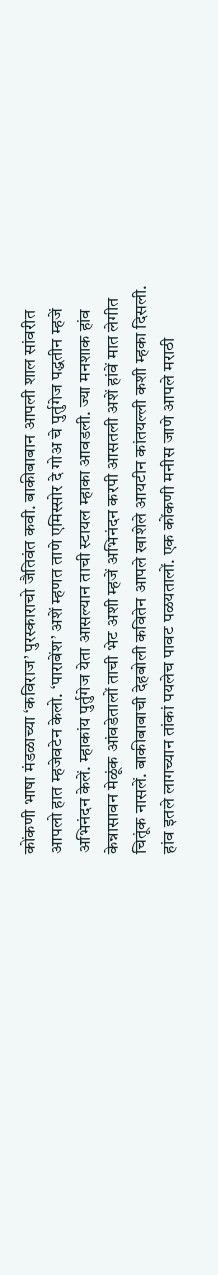कोंकणी भाषा मंडळाच्या ‘कविराज’ पुरस्काराचो जैतिवंत कवी. बाकीबाबान आपली शाल सांवरीत आपलो हात म्हजेवटेन केलो. ‘पाराबेंश’ अशें म्हणत ताणे एमिस्सोर दे गोअ चे पुर्तुगेज पद्धतीन म्हजें अभिनंदन केलें. म्हाकांय पुर्तुगेज येता आसल्यान ताची स्टायल म्हाका आवडली. ज्या मनशाक हांव केन्नासावन मेळूंक आंवडेतालों ताची भेट अशी म्हजें अभिनंदन करपी आसतली अशें हांवें मात लेगीत चितूंक नासलें. बाकीबाबाची देहबोली कवितेन आपले खाशेले आयटीन कांतयल्ली कशी म्हका दिसली. हांव इतले लागच्यान तांकां पयलेच पावट पळयतालों. एक कोंकणी मनीस जाणे आपले मराठी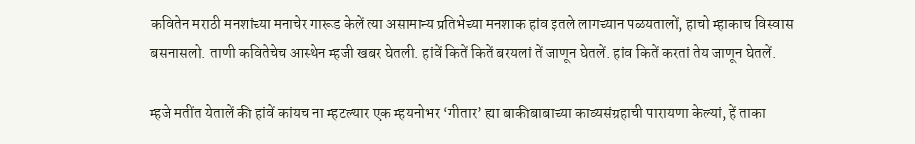कवितेन मराठी मनशांच्या मनाचेर गारूड केलें त्या असामान्य प्रतिभेच्या मनशाक हांव इतले लागच्यान पळयतालों, हाचो म्हाकाच विस्वास बसनासलो. ताणी कवितेचेच आस्थेन म्हजी खबर घेतली. हांवें कितें कितें बरयलां तें जाणून घेतलें. हांव कितें करतां तेय जाणून घेतलें.

म्हजे मतींत येतालें की हांवें कांयच ना म्हटल्यार एक म्हयनोभर ‘गीतार’ ह्या बाकीबाबाच्या काव्यसंग्रहाची पारायणा केल्यां, हें ताका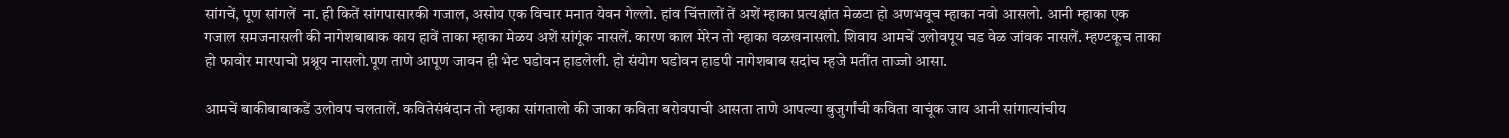सांगचें, पूण सांगलें  ना. ही कितें सांगपासारकी गजाल, असोय एक विचार मनात येवन गेल्लो. हांव चिंत्तालों तें अशें म्हाका प्रत्यक्षांत मेळटा हो अणभवूच म्हाका नवो आसलो. आनी म्हाका एक गजाल समजनासली की नागेशबाबाक काय हावें ताका म्हाका मेळय अशें सांगूंक नासलें. कारण काल मेरेन तो म्हाका वळखनासलो. शिवाय आमचें उलोवपूय चड वेळ जांवक नासलें. म्हण्टकूच ताका हो फावोर मारपाचो प्रश्नूय नासलो.पूण ताणे आपूण जावन ही भेट घडोवन हाडलेली. हो संयोग घडोवन हाडपी नागेशबाब सदांच म्हजे मतींत ताज्जो आसा.

आमचें बाकीबाबाकडें उलोवप चलतालें. कवितेसंबंदान तो म्हाका सांगतालो की जाका कविता बरोवपाची आसता ताणे आपल्या बुजुर्गांची कविता वाचूंक जाय आनी सांगात्यांचीय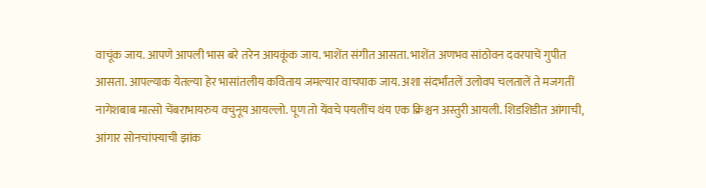वाचूंक जाय. आपणे आपली भास बरे तरेन आयकूंक जाय. भाशेंत संगीत आसता. भाशेंत अणभव सांठोवन दवरपाचें गुपीत आसता. आपल्याक येतल्या हेर भासांतलीय कविताय जमल्यार वाचपाक जाय. अशा संदर्भांतलें उलोवप चलतालें ते मजगतीं नागेशबाब मात्सो चेंबराभायरुय वचुनूय आयल्लो. पूण तो येंवचे पयलींच थंय एक क्रिश्चन अस्तुरी आयली. शिडशिडीत आंगाची, आंगार सोनचांफ्याची झांक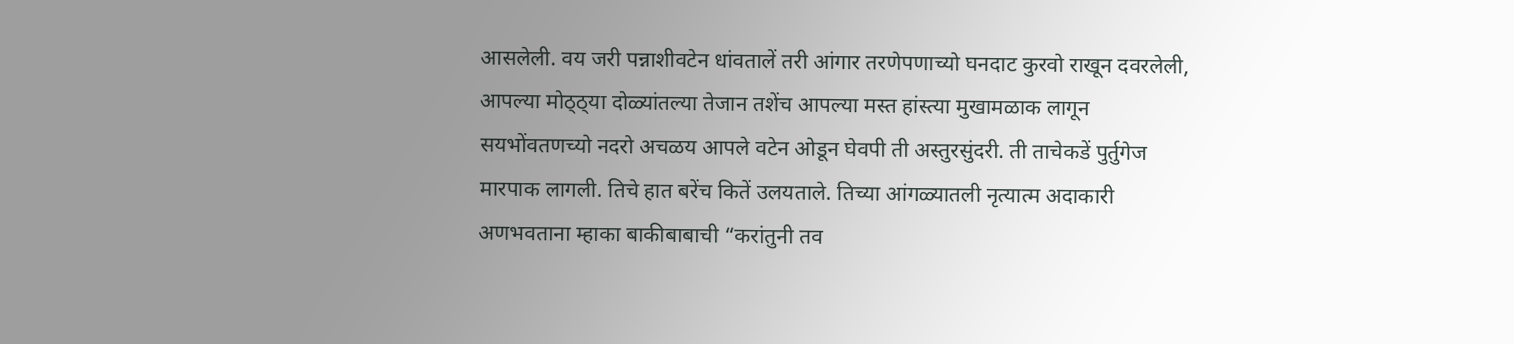आसलेली. वय जरी पन्नाशीवटेन धांवतालें तरी आंगार तरणेपणाच्यो घनदाट कुरवो राखून दवरलेली, आपल्या मोठ्ठ्या दोळ्यांतल्या तेजान तशेंच आपल्या मस्त हांस्त्या मुखामळाक लागून सयभोंवतणच्यो नदरो अचळय आपले वटेन ओडून घेवपी ती अस्तुरसुंदरी. ती ताचेकडें पुर्तुगेज मारपाक लागली. तिचे हात बरेंच कितें उलयताले. तिच्या आंगळ्यातली नृत्यात्म अदाकारी अणभवताना म्हाका बाकीबाबाची “करांतुनी तव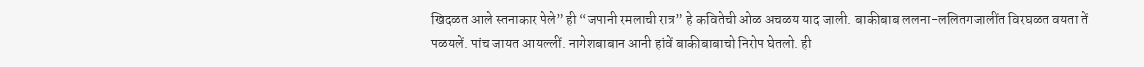खिदळत आले स्तनाकार पेले” ही “जपानी रमलाची रात्र” हे कवितेची ओळ अचळय याद जाली. बाकीबाब ललना-ललितगजालींत विरघळत वयता तें पळयलें. पांच जायत आयल्लीं. नागेशबाबान आनी हांवें बाकीबाबाचो निरोप घेतलो. ही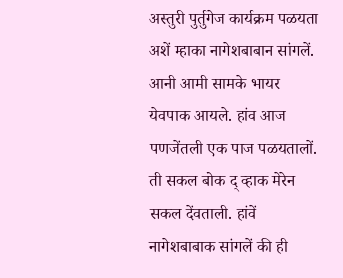अस्तुरी पुर्तुगेज कार्यक्रम पळयता अशें म्हाका नागेशबाबान सांगलें. आनी आमी सामके भायर येवपाक आयले. हांव आज पणजेंतली एक पाज पळयतालों. ती सकल बोक द् व्हाक मेरेन सकल देंवताली. हांवें नागेशबाबाक सांगलें की ही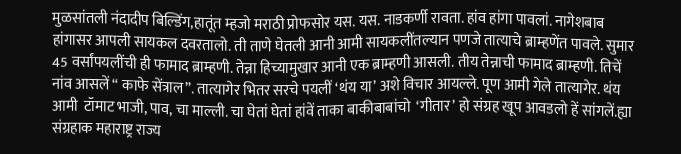मुळसांतली नंदादीप बिल्डिंग,हातूंत म्हजो मराठी प्रोफसोर यस. यस. नाडकर्णी रावता. हांव हांगा पावलां. नागेशबाब हांगासर आपली सायकल दवरतालो. ती ताणे घेतली आनी आमी सायकलींतल्यान पणजे तात्याचे ब्राम्हणेंत पावले. सुमार 45 वर्सांपयलींची ही फामाद ब्राम्हणी. तेन्ना हिच्यामुखार आनी एक ब्राम्हणी आसली. तीय तेन्नाची फामाद ब्राम्हणी. तिचें नांव आसलें “ काफे सेंत्राल”. तात्यागेर भितर सरचे पयलीं ‘थंय या’ अशे विचार आयल्ले. पूण आमी गेले तात्यागेर. थंय आमी  टॉमाट भाजी, पाव, चा माल्ली. चा घेतां घेतां हांवें ताका बाकीबाबांचो  ‘गीतार’ हो संग्रह खूप आवडलो हें सांगलें.ह्या संग्रहाक महाराष्ट्र राज्य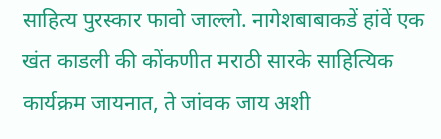साहित्य पुरस्कार फावो जाल्लो. नागेशबाबाकडें हांवें एक खंत काडली की कोंकणीत मराठी सारके साहित्यिक कार्यक्रम जायनात, ते जांवक जाय अशी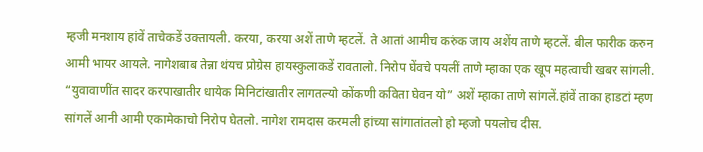म्हजी मनशाय हांवें ताचेकडें उक्तायली. करया, करया अशें ताणे म्हटलें. ते आतां आमीच करुंक जाय अशेंय ताणे म्हटलें. बील फारीक करुन आमी भायर आयले. नागेशबाब तेन्ना थंयच प्रोग्रेस हायस्कुलाकडें रावतालो. निरोप घेंवचे पयलीं ताणे म्हाका एक खूप महत्वाची खबर सांगली. “युवावाणींत सादर करपाखातीर धायेक मिनिटांखातीर लागतल्यो कोंकणी कविता घेवन यो” अशें म्हाका ताणे सांगलें.हांवें ताका हाडटां म्हण सांगलें आनी आमी एकामेकाचो निरोप घेतलो. नागेश रामदास करमली हांच्या सांगातांतलो हो म्हजो पयलोच दीस.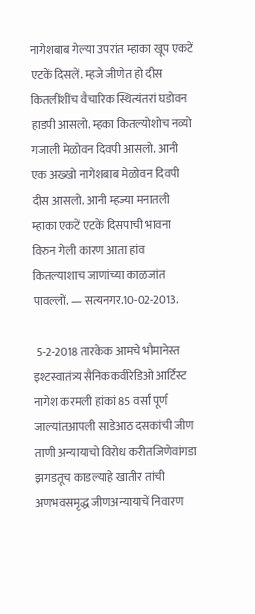नागेशबाब गेल्या उपरांत म्हाका खूप एकटें एटकें दिसलें. म्हजे जीणेत हो दीस कितलींशींच वैचारिक स्थित्यंतरां घडोवन हाडपी आसलो. म्हका कितल्योशोच नव्यो गजाली मेळोवन दिवपी आसलो. आनी एक अख्खो नागेशबाब मेळोवन दिवपी दीस आसलो. आनी म्हज्या मनातली म्हाका एकटें एटकें दिसपाची भावना विरुन गेली कारण आता हांव कितल्याशाच जाणांच्या काळजांत पावल्लों. — सत्यनगर.10-02-2013.

 5-2-2018 तारकेक आमचे भौमानेस्त इश्टस्वातंत्र्य सैनिककवीरेडिओ आर्टिस्ट नागेश करमली हांकां 85 वर्सां पूर्ण जाल्यांतआपली साडेआठ दसकांची जीण ताणी अन्यायाचो विरोध करीतजिणेवांगडा झगडतूच काडल्याहे खातीर तांची अणभवसमृद्ध जीणअन्यायाचें निवारण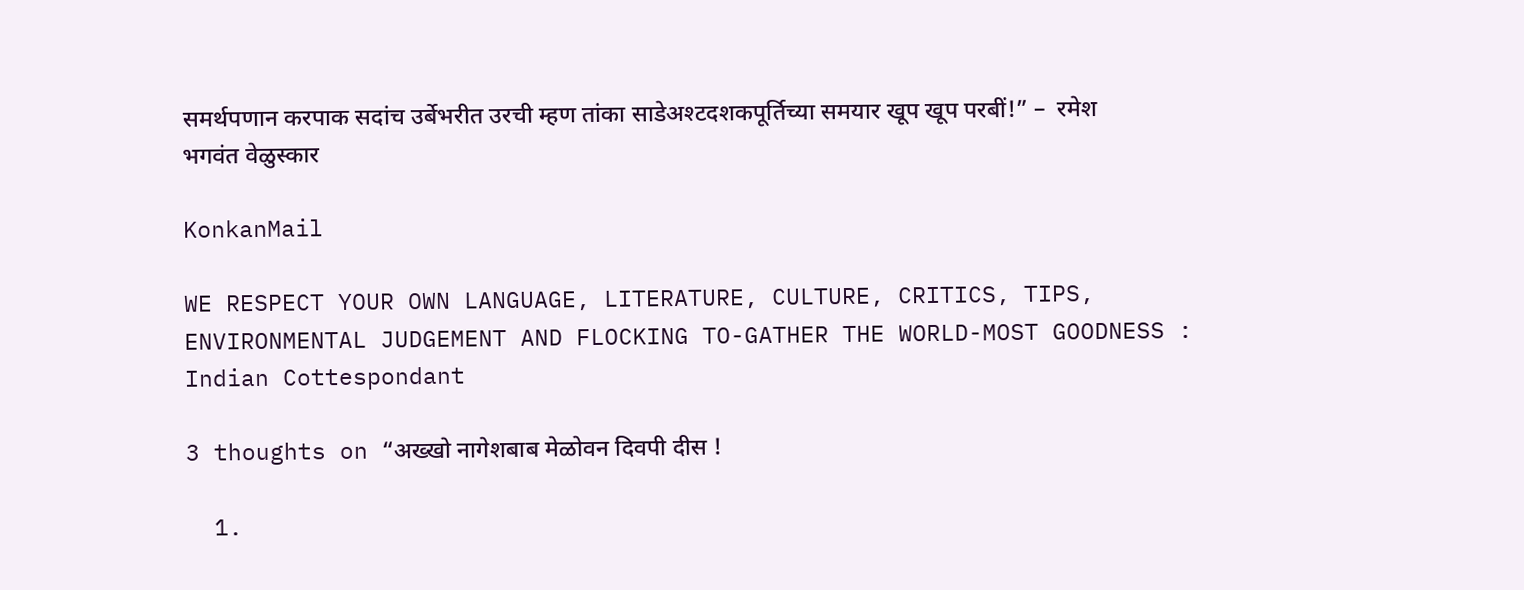समर्थपणान करपाक सदांच उर्बेभरीत उरची म्हण तांका साडेअश्टदशकपूर्तिच्या समयार खूप खूप परबीं!” –  रमेश भगवंत वेळुस्कार

KonkanMail

WE RESPECT YOUR OWN LANGUAGE, LITERATURE, CULTURE, CRITICS, TIPS, ENVIRONMENTAL JUDGEMENT AND FLOCKING TO-GATHER THE WORLD-MOST GOODNESS : Indian Cottespondant

3 thoughts on “अख्खो नागेशबाब मेळोवन दिवपी दीस !

  1.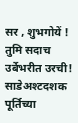सर , शुभगोयें ! तुमि सदाच उर्बेभरीत उरची! साडेअश्टदशक पूर्तिच्या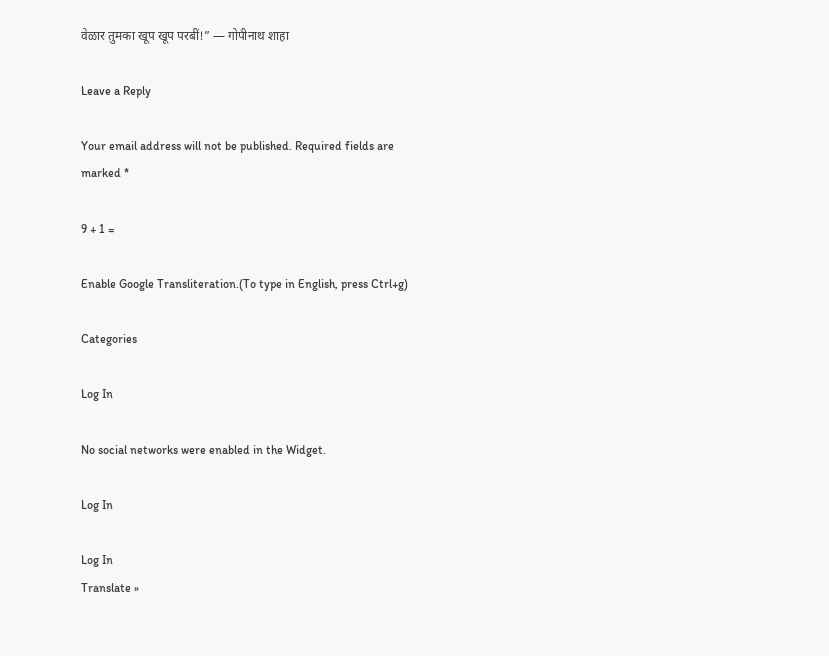वेळार तुमका खूप खूप परबीं!” — गोपीनाथ शाहा

Leave a Reply

Your email address will not be published. Required fields are marked *

9 + 1 =

Enable Google Transliteration.(To type in English, press Ctrl+g)

Categories

Log In

No social networks were enabled in the Widget.

Log In

Log In
Translate »